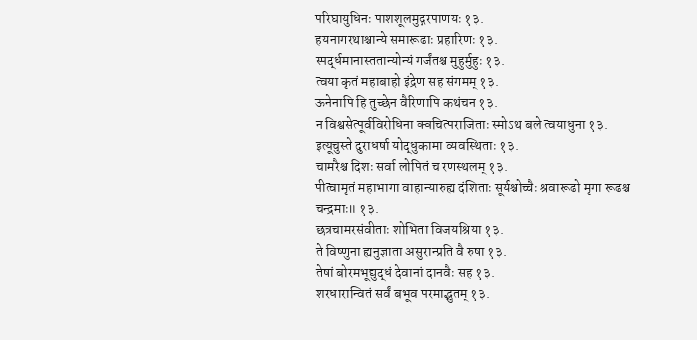परिघायुधिनः पाशशूलमुद्गरपाणयः १३.
हयनागरथाश्चान्ये समारूढाः प्रहारिणः १३.
स्पर्द्धमानास्ततान्योन्यं गर्जंतश्च मुहुर्मुहुः १३.
त्वया कृतं महाबाहो इंद्रेण सह संगमम् १३.
ऊनेनापि हि तुच्छेन वैरिणापि कथंचन १३.
न विश्वसेत्पूर्वविरोधिना क्वचित्पराजिताः स्मोऽथ बले त्वयाधुना १३.
इत्यूचुस्ते दुराधर्षा योद्धुकामा व्यवस्थिताः १३.
चामरैश्च दिशः सर्वा लोपितं च रणस्थलम् १३.
पीत्वामृतं महाभागा वाहान्यारुह्य दंशिताः सूर्यश्चोच्चैः श्रवारूढो मृगा रूढश्च चन्द्रमाः॥ १३.
छत्रचामरसंवीताः शोभिता विजयश्रिया १३.
ते विष्णुना ह्यनुज्ञाता असुरान्प्रति वै रुषा १३.
तेषां बोरमभूद्युद्धं देवानां दानवैः सह १३.
शरधारान्वितं सर्वं बभूव परमाद्भुतम् १३.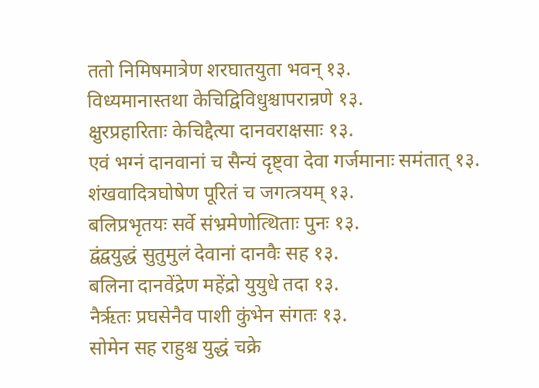ततो निमिषमात्रेण शरघातयुता भवन् १३.
विध्यमानास्तथा केचिद्विविधुश्चापरान्रणे १३.
क्षुरप्रहारिताः केचिद्दैत्या दानवराक्षसाः १३.
एवं भग्नं दानवानां च सैन्यं दृष्ट्वा देवा गर्जमानाः समंतात् १३.
शंखवादित्रघोषेण पूरितं च जगत्त्रयम् १३.
बलिप्रभृतयः सर्वे संभ्रमेणोत्थिताः पुनः १३.
द्वंद्वयुद्धं सुतुमुलं देवानां दानवैः सह १३.
बलिना दानवेंद्रेण महेंद्रो युयुधे तदा १३.
नैर्ऋतः प्रघसेनैव पाशी कुंभेन संगतः १३.
सोमेन सह राहुश्च युद्धं चक्रे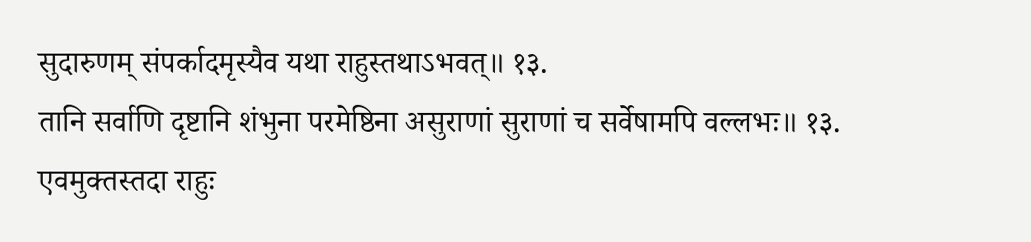सुदारुणम् संपर्कादमृस्यैव यथा राहुस्तथाऽभवत्॥ १३.
तानि सर्वाणि दृष्टानि शंभुना परमेष्ठिना असुराणां सुराणां च सर्वेषामपि वल्लभः॥ १३.
एवमुक्तस्तदा राहुः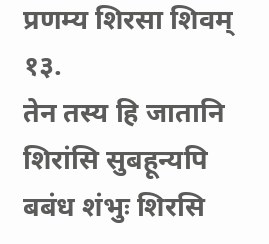प्रणम्य शिरसा शिवम् १३.
तेन तस्य हि जातानि शिरांसि सुबहून्यपि बबंध शंभुः शिरसि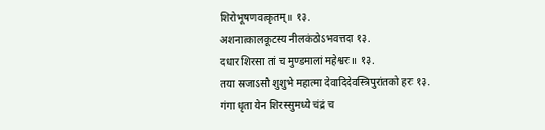शिरोभूषणवत्कृतम्॥ १३.
अशनात्कालकूटस्य नीलकंठोऽभवत्तदा १३.
दधार शिरसा तां च मुण्डमालां महेश्वरः॥ १३.
तया स्रजाऽसौ शुशुभे महात्मा देवादिदेवस्त्रिपुरांतको हरः १३.
गंगा धृता येन शिरस्सुमध्ये चंद्रं च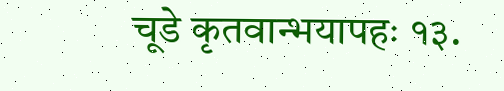चूडे कृतवान्भयापहः १३.